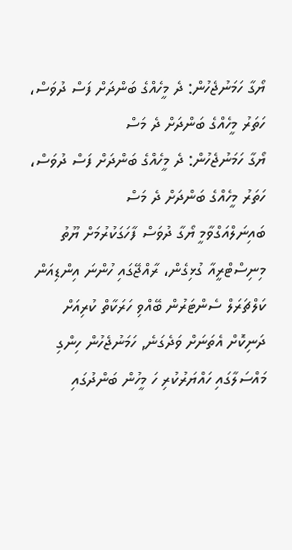ޔޯގާ ހަމަނުޖެހުން: ދެ މީހެއްގެ ބަންދަށް ފަސް ދުވަސް، ހަތަރު މީހެއްގެ ބަންދަށް ދެ މަސް
ޔޯގާ ހަމަނުޖެހުން: ދެ މީހެއްގެ ބަންދަށް ފަސް ދުވަސް، ހަތަރު މީހެއްގެ ބަންދަށް ދެ މަސް
ބައިނަލްއަގްވާމީ ޔޯގާ ދުވަސް ފާހަގަކުރުމަށް ޔޫތު މިނިސްޓްރީއާ ގުޅިގެން، ރާއްޖޭގައި ހުންނަ އިންޑިއަން ކަލްޗަރަލް ސެންޓަރުން ބޭއްވި ހަރަކާތް ކުރިއަށް ދަނިކޮށް އެތަނަށް ވަދެގަނެ, ހަމަނުޖެހުން ހިންގި މައްސަލާގައި ހައްޔަރުކުރި ހަ މީހުން ބަންދުގައި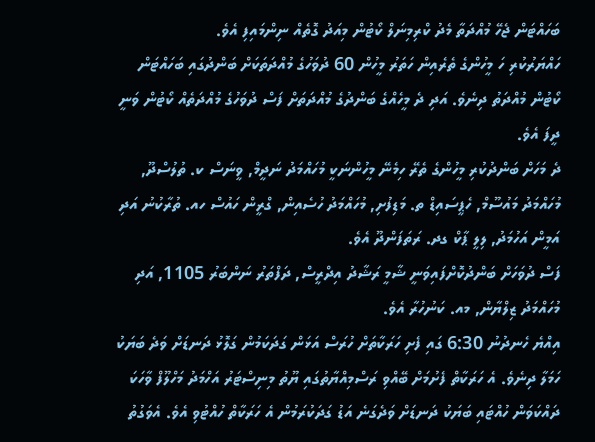ބަހައްޓަން ޖެހޭ މުއްދަތާ މެދު ކްރިމިނަލް ކޯޓުން މިއަދު ގޮތެއް ނިންމައިފި އެވެ.
ހައްޔަރުކުރި ހަ މީހުންގެ ތެރެއިން ހަތަރު މީހުން 60 ދުވަހުގެ މުއްދަތަކަށް ބަންދުގައި ބަހައްޓަން ކޯޓުން މުއްދަތު ދިނެވެ. އަދި ދެ މީހެއްގެ ބަންދުގެ މުއްދަތަށް ފަސް ދުވަހުގެ މުއްދަތެއް ކޯޓުން ވަނީ ދީފަ އެވެ.
ދެ މަހަށް ބަންދުކުރި މީހުންގެ ތެރޭ ހިމެނޭ މީހުންނަކީ މުހައްމަދު ނަދީމް, ވީނަސް ކ. ތުލުސްދޫ, މުހައްމަދު މައުސޫމް, ހެޕީސައިޑް ތ. މަޑިފުށި, މުހައްމަދު ހުސެއިން, ގްރީން ހައުސް ހއ. ތުރާކުނު އަދި އަމީން އަހުމަދު, ލިލީ ޕާކް ގދ. ރަތަފަންދޫ އެވެ.
ފަސް ދުވަހަށް ބަންދުކޮށްފައިވަނީ ޝާމީ ރަޝާދު އިދްރީސް, ދަފްތަރު ނަންބަރު 1105, އަދި މުހައްމަދު ޒިލްޔާން, މއ. ކަނުހުރާ އެވެ.
އިއްޔެ ހެނދުނު 6:30 ގައި ފެށި ހަރަކާތަށް ހުރަސް އަޅަން ގަދަކަމުން ގަލޮޅު ދަނޑަށް ވަދެ ބަޔަކު ހަމަލާ ދިނެވެ. އެ ހަރަކާތް ފެށުމަށް ބޭއްވި ރަސްމިއްޔާތުގައި ޔޫތު މިނިސްޓަރު އަހްމަދު މަހްލޫފް ވާހަކަ ދައްކަވަން ހުއްޓައި ބަޔަކު ދަނޑަށް ވަދެގަނެ އަޑު ގަދަކުރަމުން އެ ހަރަކާތް ހުއްޓުވި އެވެ. އެވަގުތު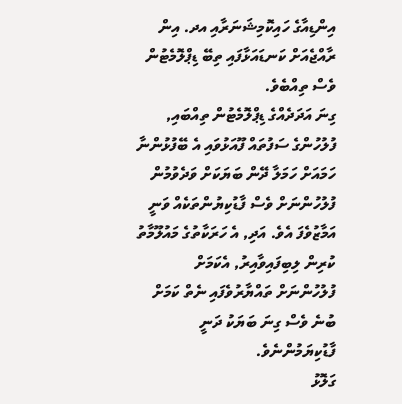އިންޑިއާގެ ހައިކޮމިޝަނަރާއި އދ. އިން ރާއްޖެއަށް ކަނޑައަޅާފައި ތިބޭ ޑިޕްލޮމެޓުން ވެސް ތިއްބެވެ.
ގިނަ އަދަދެއްގެ ޑިޕްލޮމެޓުން ތިއްބައި, ފުލުހުންގެ ސަފުތައް ފޫއަޅުވައި އެ ބޭފުޅުންނާ ހަމައަށް ހަމަލާ ދޭން ބަޔަކަށް ވަދެވުމުން ފުލުހުންނަށް ވެސް ފާޑުކިޔުންތަކެއް ވަނީ އަމާޒުވެފަ އެވެ. އަދި, އެ ހަރަކާތުގެ މައުލޫމާތު ކުރިން ލިބިފައިވާއިރު, އެކަމަށް ފުލުހުންނަށް ތައްޔާރުވެފައި ނެތް ކަމަށް ބުނެ ވެސް ގިނަ ބަޔަކު ދަނީ ފާޑުކިޔަމުންނެވެ.
ގަލޮޅު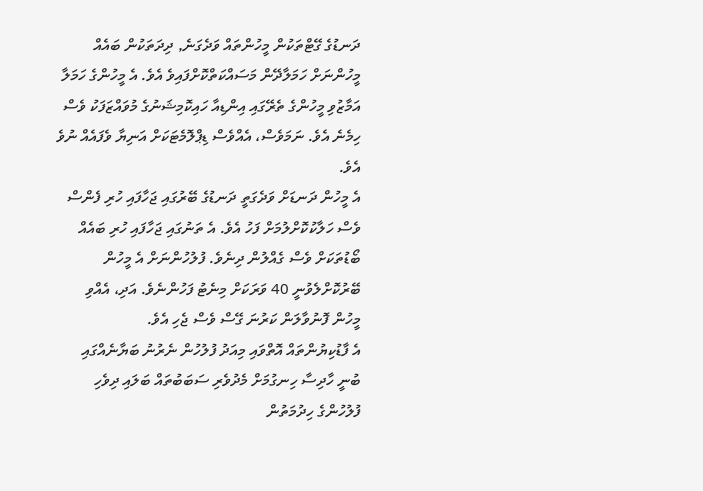ދަނޑުގެ ގޭޓްތަކުން މީހުންތައް ވަދެގަނެ, ދިދަތަކުން ބައެއް މީހުންނަށް ހަމަލާދޭން މަސައްކަތްކޮށްފައިވެ އެވެ. އެ މީހުންގެ ހަމަލާ އަމާޒުވި މީހުންގެ ތެރޭގައި އިންޑިއާ ހައިކޮމިޝަނުގެ މުވައްޒަފަކު ވެސް ހިމެނެ އެވެ. ނަމަވެސް، އެއްވެސް ޑިޕްލޮމެޓަކަށް އަނިޔާ ވެފައެއް ނުވެ އެވެ.
އެ މީހުން ދަނޑަށް ވަދެގަތީ ދަނޑުގެ ބޭރުގައި ޖަހާފައި ހުރި ފެންސް ވެސް ހަލާކުކޮށްލުމަށް ފަހު އެވެ. އެ ތަނުގައި ޖަހާފައި ހުރި ބައެއް ބޯޑުތަކަށް ވެސް ގެއްލުން ދިނެވެ. ފުލުހުންނަށް އެ މީހުން ބޭރުކޮށްލެވުނީ 40 ވަރަކަށް މިނެޓު ފަހުންނެވެ. އަދި، އެއްވި މީހުން ފޮނުވާލަން ކަރުނަ ގޭސް ވެސް ޖެހި އެވެ.
އެ ފާޑުކިޔުންތައް އޮތްވައި މިއަދު ފުލުހުން ނެރުނު ބަޔާނެއްގައި ބުނީ ހާދިސާ ހިނގުމަށް މެދުވެރި ސަބަބުތައް ބަލައި ދިވެހި ފުލުހުންގެ ހިދުމަތުން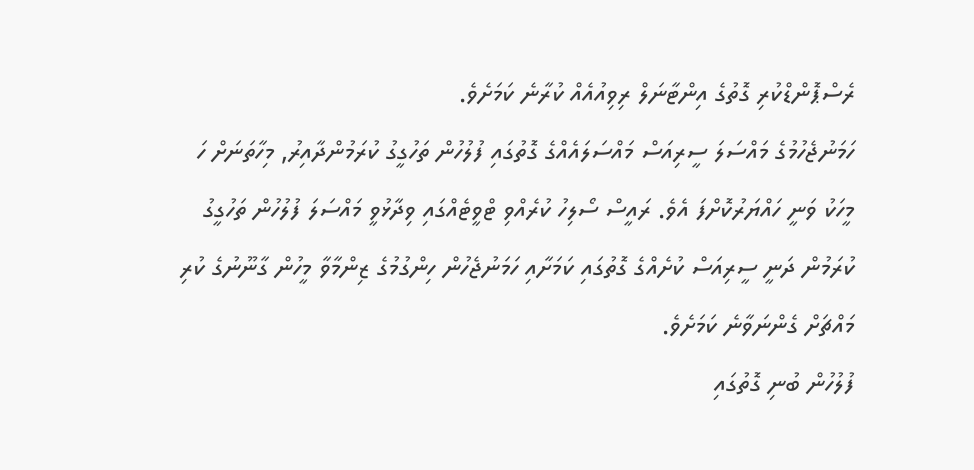ރެސްޕޮންޑްކުރި ގޮތުގެ އިންޓާނަލް ރިވިއުއެއް ކުރާނެ ކަމަށެވެ.
ހަމަނުޖެހުމުގެ މައްސަލަ ސީރިއަސް މައްސަލައެއްގެ ގޮތުގައި ފުލުހުން ތަހުގީގު ކުރަމުންދާއިރު, މިހާތަނަށް ހަ މީހަކު ވަނީ ހައްޔަރުކޮށްފަ އެވެ. ރައީސް ސޯލިހު ކުރެއްވި ޓްވީޓެއްގައި ވިދާޅުވީ މައްސަލަ ފުލުހުން ތަހުގީގު ކުރަމުން ދަނީ ސީރިއަސް ކުށެއްގެ ގޮތުގައި ކަމަށާއި ހަމަނުޖެހުން ހިންގުމުގެ ޒިންމާވާ މީހުން ގާނޫނުގެ ކުރި މައްޗަށް ގެންނަވާނެ ކަމަށެވެ.
ފުލުހުން ބުނި ގޮތުގައި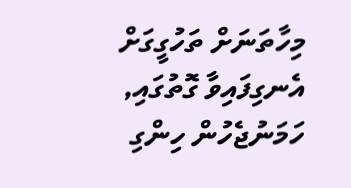މިހާތަނަށް ތަހުގީގަށް އެނގިފައިވާ ގޮތުގައި, ހަމަނުޖެހުން ހިންގި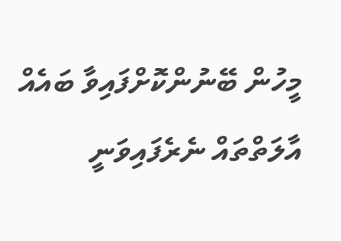މީހުން ބޭނުންކޮށްފައިވާ ބައެއް އާލަތްތައް ނެރެފައިވަނީ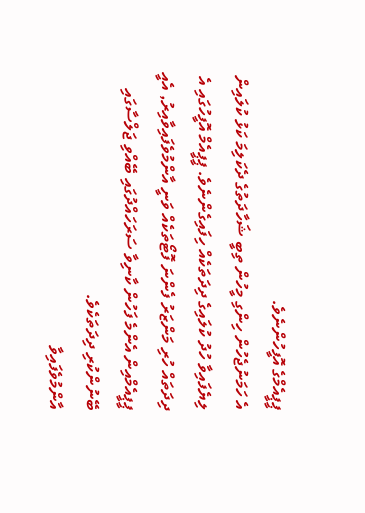ޕީޕީއެމްގެ އޮފީހުންނެވެ.
އެ ހަމަނުޖެހުން ހިންގި މީހުން ތިބީ ޝަހާދަތުގެ ދެކަލިމަ ކަޅު ކުލައިން ލިޔެފައިވާ ހުދު ކުލައިގެ ދިދަތަކެއް ހިފައިގެންނެވެ. ޕީޕީއެމް އޮފީހުގައި އެ ދިދަތައް ހުރި މަންޒަރު ފެންނަ ފޮޓޯތަކެއް ވަނީ އާންމުވެފައިވާއިރު, އެއީ ޕީޕީއެމްއިން އެންމެ ފަހުން ކާނިވާ ސަރަހައްދުގައި ބޭއްވި ޖަލްސާގައި ބޭނުންކުރި ދިދަތަކެވެ.
އާންމުވެފައިވާ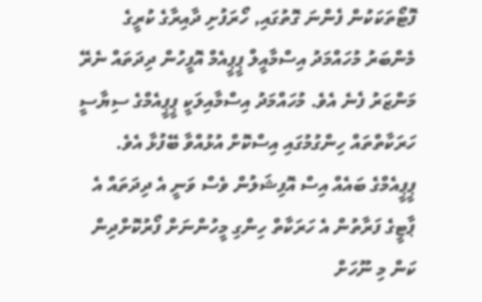ފޮޓޯތަކަކުން ފެންނަ ގޮތުގައި, ހޯރަފުށި ދާއިރާގެ ކުރީގެ މެންބަރު މުހައްމަދު އިސްމާއީލް ޕީޕީއެމް އޮފީހުން ދިދަތައް ނެރޭ މަންޒަރު ފެނެ އެވެ. މުހައްމަދު އިސްމާއިލަކީ ޕީޕީއެމްގެ ސިޔާސީ ހަރަކާތްތައް ހިންގުމުގައި އިސްކޮށް އުޅުއްވާ ބޭފުޅާ އެވެ.
ޕީޕީއެމްގެ ބައެއް އިސް އޮފިޝަލުން ވެސް ވަނީ އެ ދިދަތައް އެ ޕާޓީގެ ފަރާތުން އެ ހަރަކާތް ހިންގި މީހުންނަށް ފޯރުކޮށްދިން ކަން މި ނޫހަށް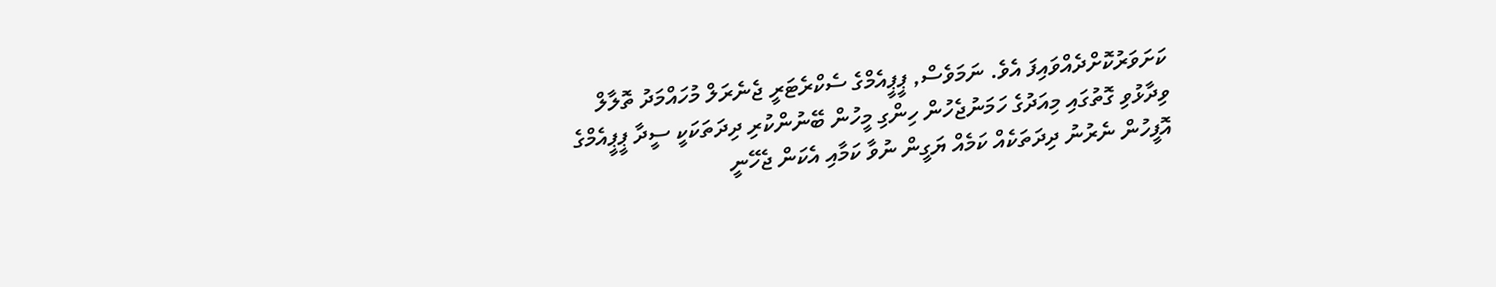ކަށަވަރުކޮށްދެއްވައިފަ އެވެ. ނަމަވެސް, ޕީޕީއެމްގެ ސެކްރެޓަރީ ޖެނެރަލް މުހައްމަދު ތޮލާލް ވިދާޅުވި ގޮތުގައި މިއަދުގެ ހަމަނުޖެހުން ހިންގި މީހުން ބޭނުންކުރި ދިދަތަކަކީ ސީދާ ޕީޕީއެމްގެ އޮފީހުން ނެރުނު ދިދަތަކެއް ކަމެއް ޔަގީން ނުވާ ކަމާއި އެކަން ޖެހޭނީ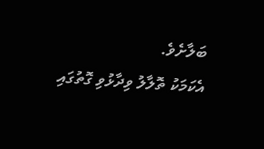ބަލާށެވެ.
އެކަމަކު ތޮލާލު ވިދާޅުވި ގޮތުގައި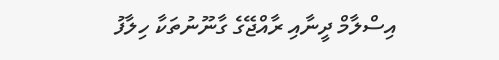އިސްލާމް ދީނާއި ރާއްޖޭގެ ގާނޫނުތަކާ ހިލާފު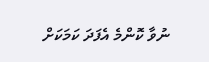ނުވާ ކޮންމެ އެފަދަ ކަމަކަށް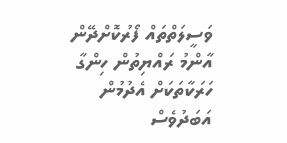ވަސީލަތްތައް ފޯރުކޮށްދޭން އާންމު ރައްޔިތުން ހިންގާ ހަރަކާތަކަށް އެދުމުން އަބަދުވެސް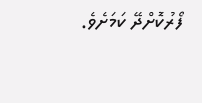ފޯރުކޮށްދޭ ކަމަށެވެ.